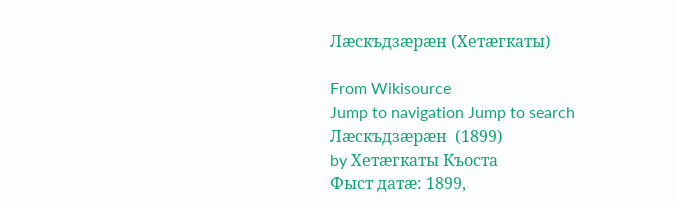Лæскъдзæрæн (Хетæгкаты)

From Wikisource
Jump to navigation Jump to search
Лæскъдзæрæн  (1899)
by Хетæгкаты Къоста
Фыст датæ: 1899,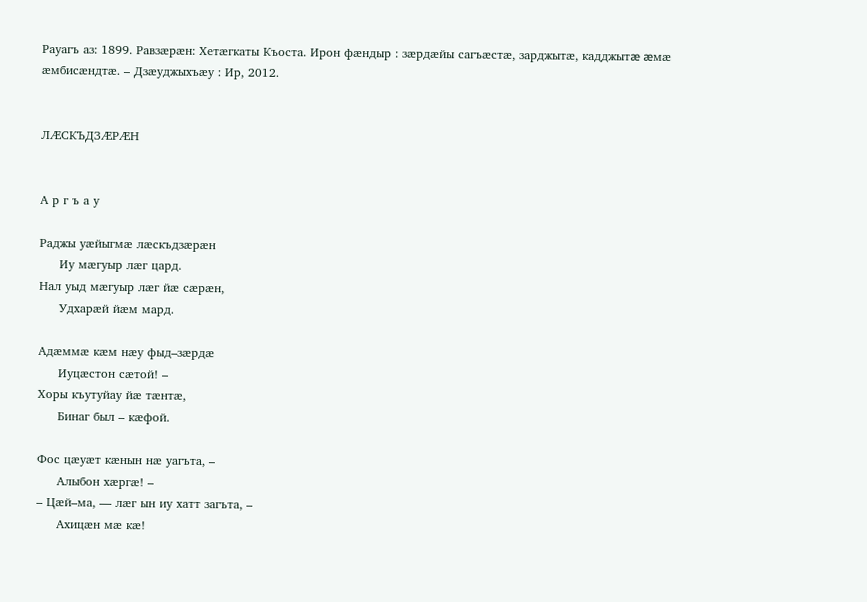Рауагъ аз: 1899. Равзæрæн: Хетæгкаты Къоста. Ирон фæндыр : зæрдæйы сагъæстæ, зарджытæ, кадджытæ æмæ æмбисæндтæ. – Дзæуджыхъæу : Ир, 2012.


ЛÆСКЪДЗÆРÆН


А р г ъ а у

Раджы уæйыгмæ лæскъдзæрæн
     Иу мæгуыр лæг цард.
Нал уыд мæгуыр лæг йæ сæрæн,
     Удхарæй йæм мард.

Адæммæ кæм нæу фыд–зæрдæ
     Иуцæстон сæтой! –
Хоры къутуйау йæ тæнтæ,
     Бинаг был – кæфой.

Фос цæуæт кæнын нæ уагъта, –
     Алыбон хæргæ! –
– Цæй–ма, — лæг ын иу хатт загъта, –
     Ахицæн мæ кæ!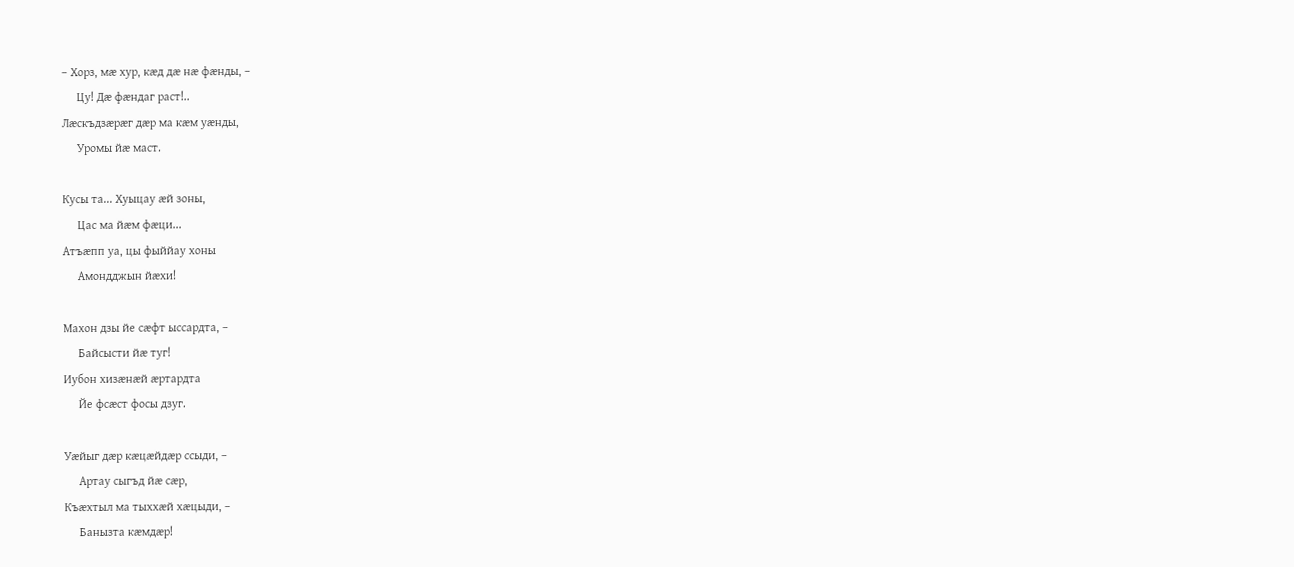– Хорз, мæ хур, кæд дæ нæ фæнды, –
     Цу! Дæ фæндаг раст!..
Лæскъдзæрæг дæр ма кæм уæнды,
     Уромы йæ маст.

Кусы та... Хуыцау æй зоны,
     Цас ма йæм фæци...
Атъæпп уа, цы фыййау хоны
     Амондджын йæхи!

Махон дзы йе сæфт ыссардта, –
     Байсысти йæ туг!
Иубон хизæнæй æртардта
     Йе фсæст фосы дзуг.

Уæйыг дæр кæцæйдæр ссыди, –
     Артау сыгъд йæ сæр,
Къæхтыл ма тыххæй хæцыди, –
     Банызта кæмдæр!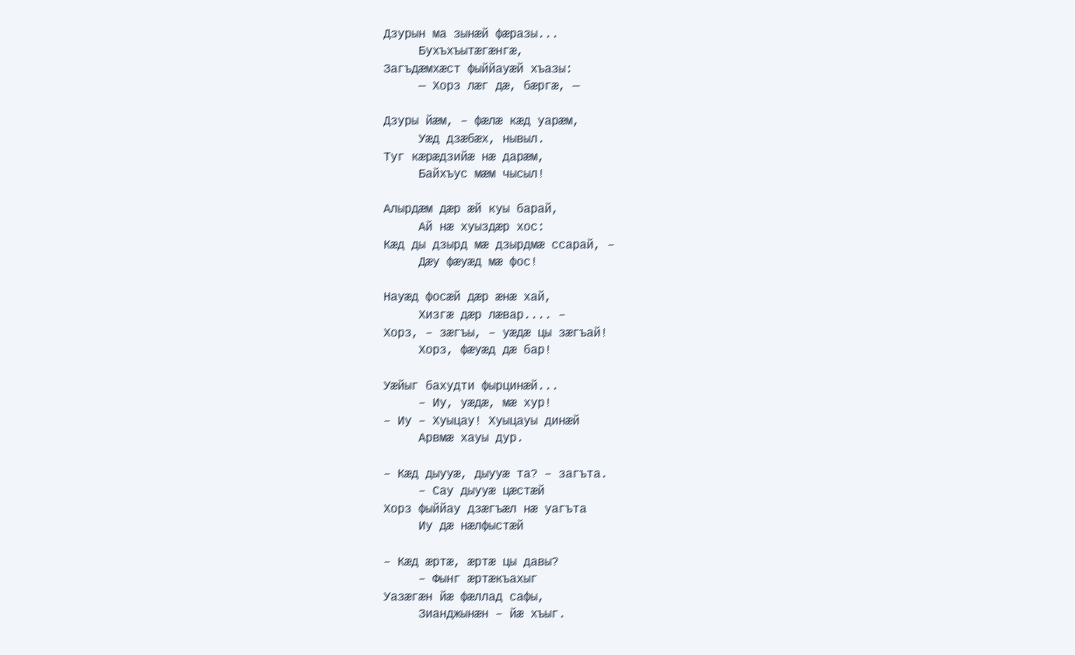Дзурын ма зынæй фæразы...
     Бухъхъытæгæнгæ,
Загъдæмхæст фыййауæй хъазы:
     — Хорз лæг дæ, бæргæ, —

Дзуры йæм, – фæлæ кæд уарæм,
     Уæд дзæбæх, нывыл.
Туг кæрæдзийæ нæ дарæм,
     Байхъус мæм чысыл!

Алырдæм дæр æй куы барай,
     Ай нæ хуыздæр хос:
Кæд ды дзырд мæ дзырдмæ ссарай, –
     Дæу фæуæд мæ фос!

Науæд фосæй дæр æнæ хай,
     Хизгæ дæр лæвар.... –
Хорз, – зæгъы, – уæдæ цы зæгъай!
     Хорз, фæуæд дæ бар!

Уæйыг бахудти фырцинæй...
     – Иу, уæдæ, мæ хур!
– Иу – Хуыцау! Хуыцауы динæй
     Арвмæ хауы дур.

– Кæд дыууæ, дыууæ та? – загъта.
     – Сау дыууæ цæстæй
Хорз фыййау дзæгъæл нæ уагъта
     Иу дæ нæлфыстæй

– Кæд æртæ, æртæ цы давы?
     – Фынг æртæкъахыг
Уазæгæн йæ фæллад сафы,
     Зианджынæн – йæ хъыг.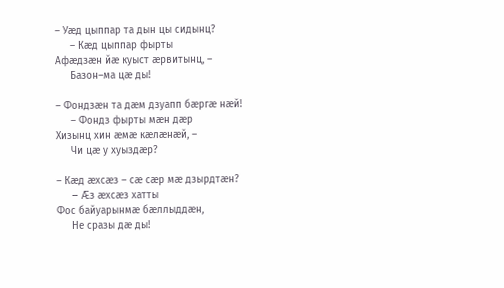– Уæд цыппар та дын цы сидынц?
     – Кæд цыппар фырты
Афæдзæн йæ куыст æрвитынц, –
     Базон–ма цæ ды!

– Фондзæн та дæм дзуапп бæргæ нæй!
     – Фондз фырты мæн дæр
Хизынц хин æмæ кæлæнæй, –
     Чи цæ у хуыздæр?

– Кæд æхсæз – сæ сæр мæ дзырдтæн?
     – Æз æхсæз хатты
Фос байуарынмæ бæллыддæн,
     Не сразы дæ ды!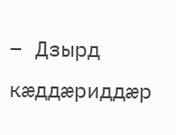– Дзырд кæддæриддæр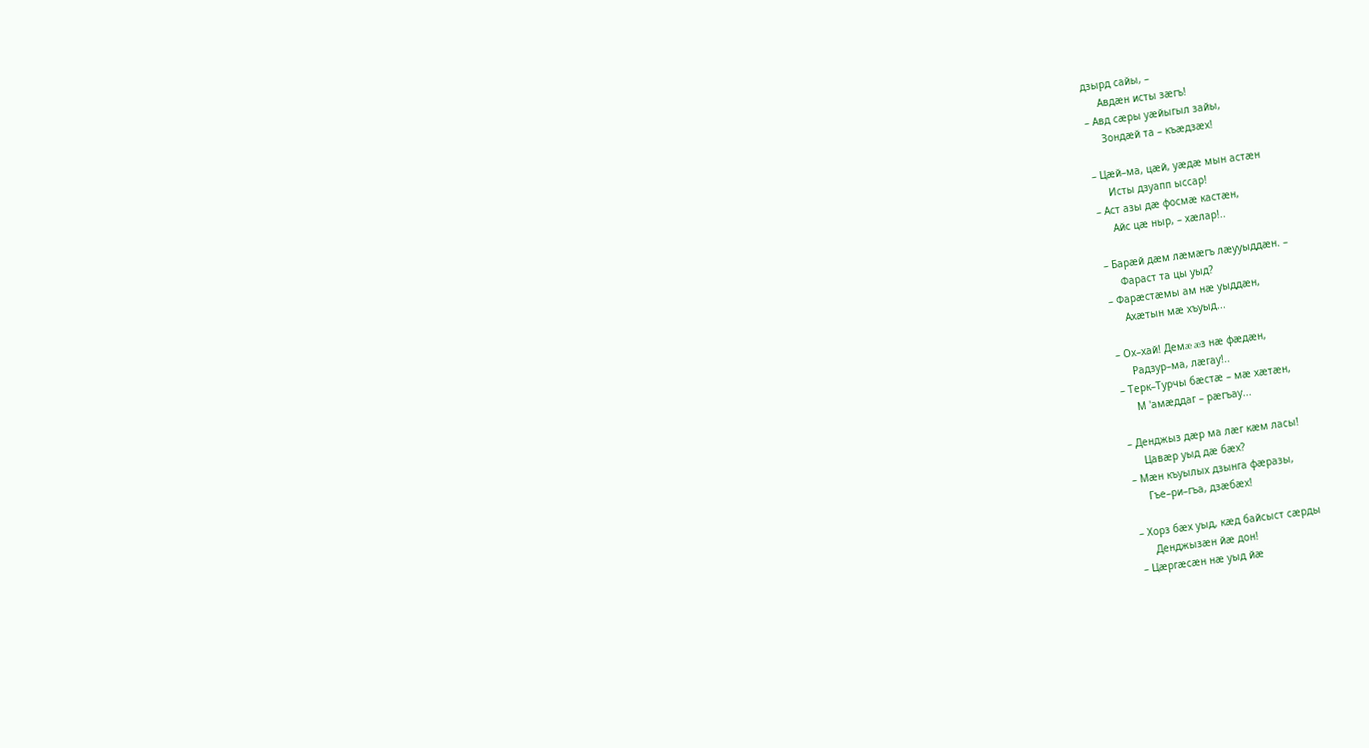дзырд сайы, –
     Авдæн исты зæгъ!
– Авд сæры уæйыгыл зайы,
     Зондæй та – къæдзæх!

– Цæй–ма, цæй, уæдæ мын астæн
     Исты дзуапп ыссар!
– Аст азы дæ фосмæ кастæн,
     Айс цæ ныр, – хæлар!..

– Барæй дæм лæмæгъ лæууыддæн. –
     Фараст та цы уыд?
– Фарæстæмы ам нæ уыддæн,
     Ахæтын мæ хъуыд...

– Ох–хай! Демæ æз нæ фæдæн,
     Радзур–ма, лæгау!..
– Терк–Турчы бæстæ – мæ хæтæн,
     М 'амæддаг – рæгъау...

– Денджыз дæр ма лæг кæм ласы!
     Цавæр уыд дæ бæх?
– Мæн къуылых дзынга фæразы,
     Гъе–ри–гъа, дзæбæх!

– Хорз бæх уыд, кæд байсыст сæрды
     Денджызæн йæ дон!
– Цæргæсæн нæ уыд йæ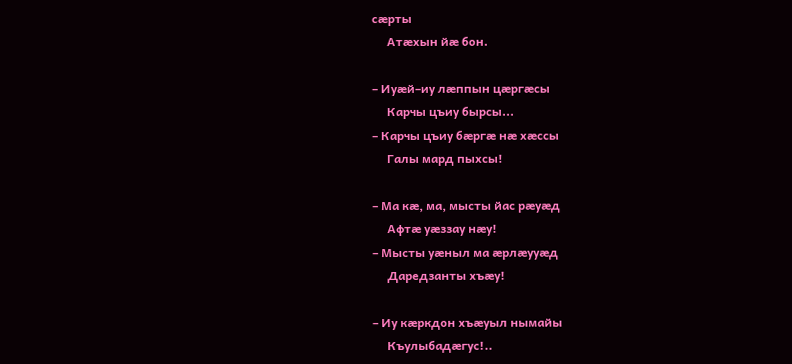сæрты
     Атæхын йæ бон.

– Иуæй–иу лæппын цæргæсы
     Карчы цъиу бырсы...
– Карчы цъиу бæргæ нæ хæссы
     Галы мард пыхсы!

– Ма кæ, ма, мысты йас рæуæд
     Афтæ уæззау нæу!
– Мысты уæныл ма æрлæууæд
     Даредзанты хъæу!

– Иу кæркдон хъæуыл нымайы
     Къулыбадæгус!..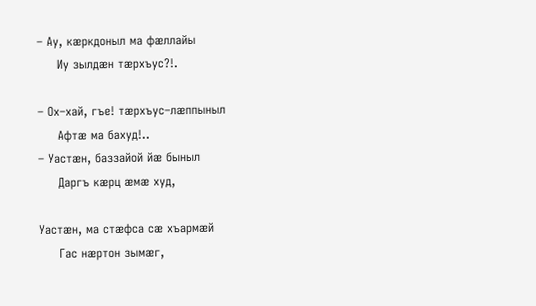– Ау, кæркдоныл ма фæллайы
     Иу зылдæн тæрхъус?!.

– Ох–хай, гъе! тæрхъус–лæппыныл
     Афтæ ма бахуд!..
– Уастæн, баззайой йæ быныл
     Даргъ кæрц æмæ худ,

Уастæн, ма стæфса сæ хъармæй
     Гас нæртон зымæг,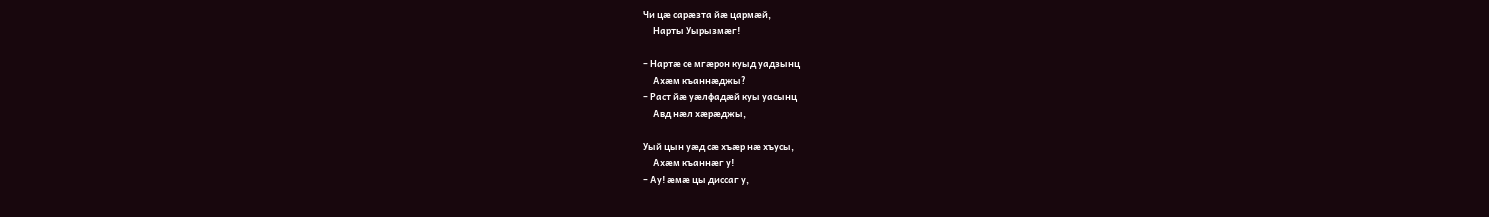Чи цæ сарæзта йæ цармæй,
     Нарты Уырызмæг!

– Нартæ се мгæрон куыд уадзынц
     Ахæм къаннæджы?
– Раст йæ уæлфадæй куы уасынц
     Авд нæл хæрæджы,

Уый цын уæд сæ хъæр нæ хъусы,
     Ахæм къаннæг у!
– Ау! æмæ цы диссаг у,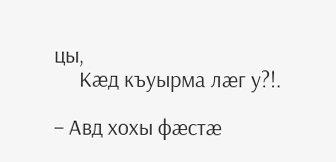цы,
     Кæд къуырма лæг у?!.

– Авд хохы фæстæ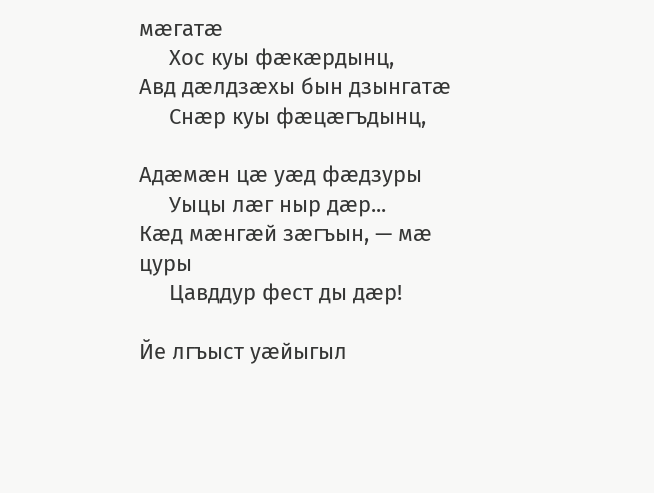мæгатæ
     Хос куы фæкæрдынц,
Авд дæлдзæхы бын дзынгатæ
     Снæр куы фæцæгъдынц,

Адæмæн цæ уæд фæдзуры
     Уыцы лæг ныр дæр...
Кæд мæнгæй зæгъын, — мæ цуры
     Цавддур фест ды дæр!

Йе лгъыст уæйыгыл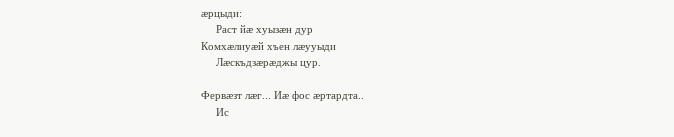æрцыди:
     Раст йæ хуызæн дур
Комхæлиуæй хъен лæууыди
     Лæскъдзæрæджы цур.

Фервæзт лæг... Иæ фос æртардта..
     Ис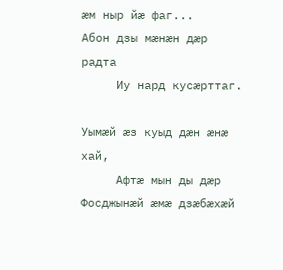æм ныр йæ фаг...
Абон дзы мæнæн дæр радта
     Иу нард кусæрттаг.

Уымæй æз куыд дæн æнæ хай,
     Афтæ мын ды дæр
Фосджынæй æмæ дзæбæхæй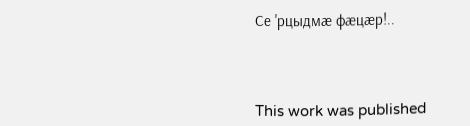Се 'рцыдмæ фæцæр!..




This work was published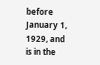before January 1, 1929, and is in the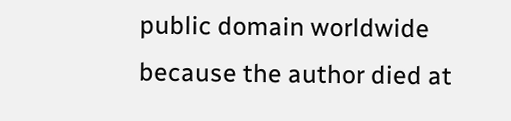public domain worldwide because the author died at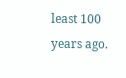least 100 years ago.